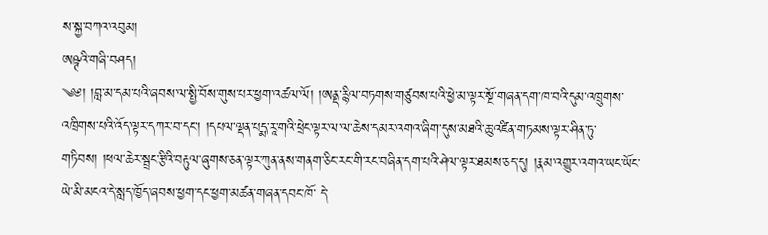ས་སྐྱ་བཀའ་འབུམ།
ཨཥྚའི་གཞི་བཤད།
༄༅། །བླ་མ་དམ་པའི་ཞབས་ལ་སྤྱི་བོས་གུས་པར་ཕྱག་འཚལ་ལོ། །ཨནྡ་རྙིལ་བཏགས་གཙུབས་པའི་ཕྱེ་མ་ལྟར་སྔོ་གཞན་དག་ཁ་བའི་དུམ་འཁྲུགས་འཁྲིགས་པའི་འོད་ལྟར་དཀར་བ་དང་། །དཔལ་ལྡན་པདྨ་རཱ་གའི་ཕྲེང་ལྟར་ལ་ལ་ཆེས་དམར་འགའ་ཞིག་དུས་མཐའི་ཆུ་འཛིན་གཏམས་ལྟར་ཤིན་ཏུ་གཏིབས། །ཕལ་ཆེར་སྦྲང་རྩིའི་བརྟུལ་ཞུགས་ཅན་ལྟར་ཀུན་ནས་གནག་ཅིང་རང་གི་རང་བཞིན་དག་པའི་ཤེལ་ལྟར་ཐམས་ཅད་དུ། །རྣམ་འགྱུར་འགའ་ཡང་ཡོང་ཡེ་མི་མངའ་དེ་སླད་ཁྱོད་ཞབས་ཕྱག་དང་ཕྱག་མཚན་གཞན་དབང་ཁོ་ དེ་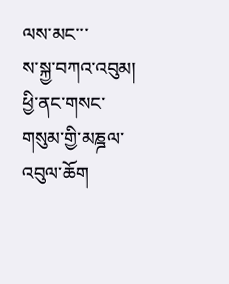ལས་མང་་་
ས་སྐྱ་བཀའ་འབུམ།
ཕྱི་ནང་གསང་གསུམ་གྱི་མཎྜལ་འབུལ་ཆོག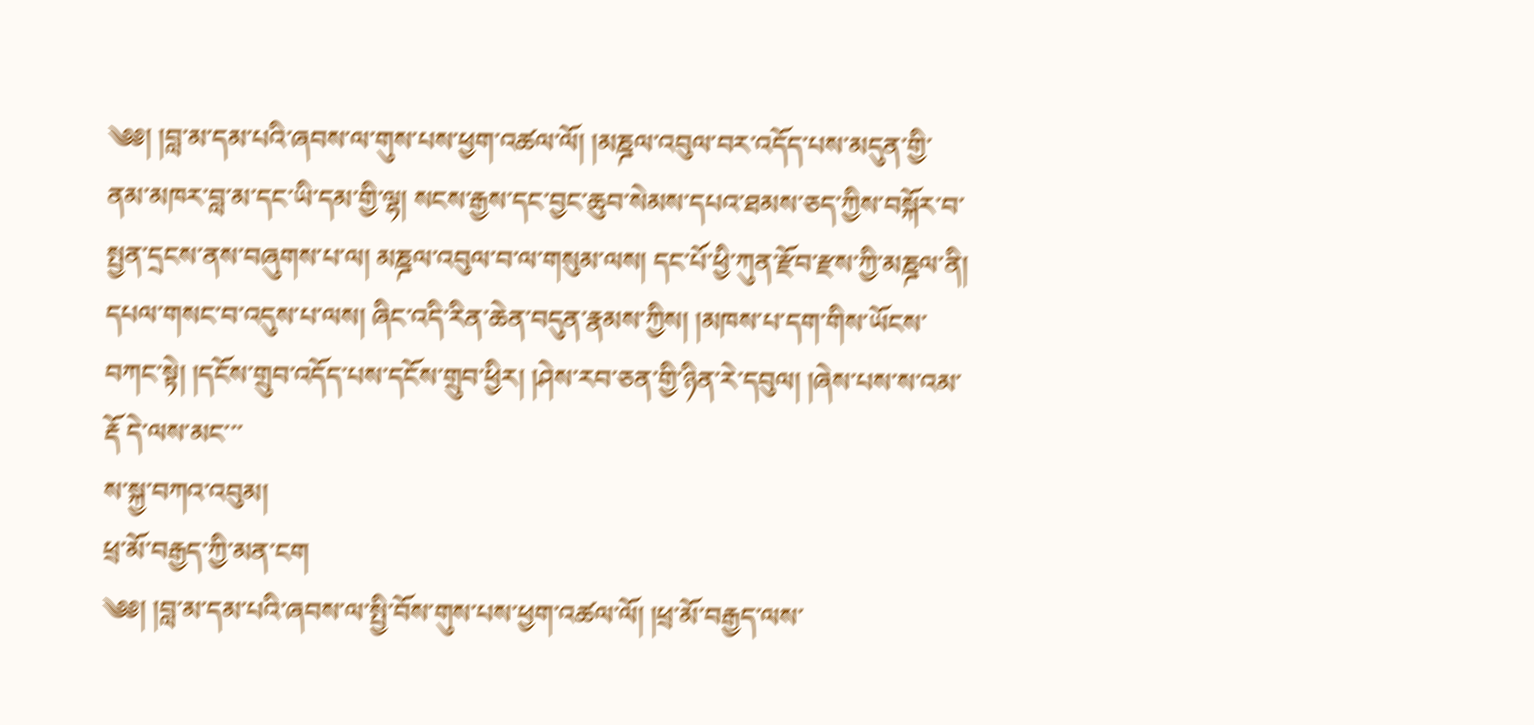༄༅། །བླ་མ་དམ་པའི་ཞབས་ལ་གུས་པས་ཕྱག་འཚལ་ལོ། །མཎྜལ་འབུལ་བར་འདོད་པས་མདུན་གྱི་ནམ་མཁར་བླ་མ་དང་ཡི་དམ་གྱི་ལྷ། སངས་རྒྱས་དང་བྱང་ཆུབ་སེམས་དཔའ་ཐམས་ཅད་ཀྱིས་བསྐོར་བ་སྤྱན་དྲངས་ནས་བཞུགས་པ་ལ། མཎྜལ་འབུལ་བ་ལ་གསུམ་ལས། དང་པོ་ཕྱི་ཀུན་རྫོབ་རྫས་ཀྱི་མཎྜལ་ནི། དཔལ་གསང་བ་འདུས་པ་ལས། ཞིང་འདི་རིན་ཆེན་བདུན་རྣམས་ཀྱིས། །མཁས་པ་དག་གིས་ཡོངས་བཀང་སྟེ། །དངོས་གྲུབ་འདོད་པས་དངོས་གྲུབ་ཕྱིར། །ཤེས་རབ་ཅན་གྱི་ཉིན་རེ་དབུལ། །ཞེས་པས་ས་འམ་རྡོ དེ་ལས་མང་་་
ས་སྐྱ་བཀའ་འབུམ།
ཕྲ་མོ་བརྒྱད་ཀྱི་མན་ངག
༄༅། །བླ་མ་དམ་པའི་ཞབས་ལ་སྤྱི་བོས་གུས་པས་ཕྱག་འཚལ་ལོ། །ཕྲ་མོ་བརྒྱད་ལས་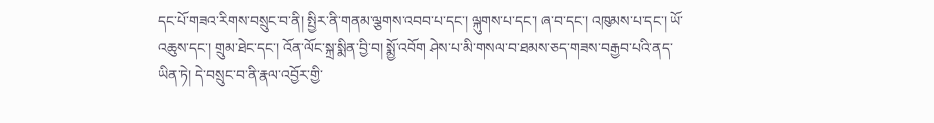དང་པོ་གཟའ་རིགས་བསྲུང་བ་ནི། སྤྱིར་ནི་གནམ་ལྕགས་འབབ་པ་དང་། ལྐུགས་པ་དང་། ཞ་བ་དང་། འཁུམས་པ་དང་། ཡོ་འཆུས་དང་། གྲུམ་ཐེང་དང་། འོན་ལོང་སྐྲ་སྨིན་བྱི་བ། སྨྱོ་འབོག ཤེས་པ་མི་གསལ་བ་ཐམས་ཅད་གཟས་བརྒྱབ་པའི་ནད་ཡིན་ཏེ། དེ་བསྲུང་བ་ནི་རྣལ་འབྱོར་གྱི་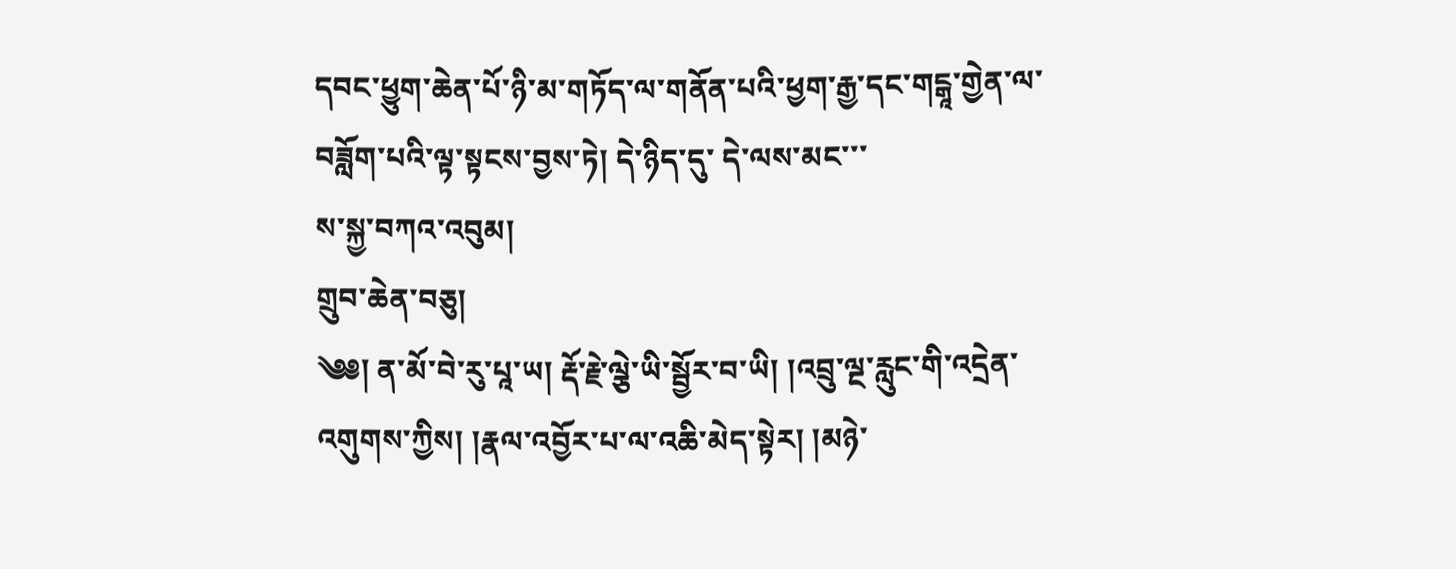དབང་ཕྱུག་ཆེན་པོ་ཉི་མ་གཏོད་ལ་གནོན་པའི་ཕྱག་རྒྱ་དང་གངྒཱ་གྱེན་ལ་བཟློག་པའི་ལྟ་སྟངས་བྱས་ཏེ། དེ་ཉིད་དུ་ དེ་ལས་མང་་་
ས་སྐྱ་བཀའ་འབུམ།
གྲུབ་ཆེན་བཅུ།
༄༅། ན་མོ་བེ་རུ་པཱ་ཡ། རྡོ་རྗེ་ལྕེ་ཡི་སྦྱོར་བ་ཡི། །འབྲུ་ལྔ་རླུང་གི་འདྲེན་འགུགས་ཀྱིས། །རྣལ་འབྱོར་པ་ལ་འཆི་མེད་སྟེར། །མཉེ་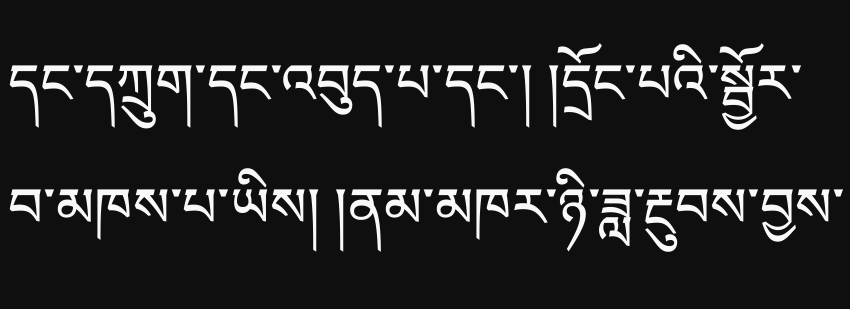དང་དཀྲུག་དང་འབུད་པ་དང་། །དྲོང་པའི་སྦྱོར་བ་མཁས་པ་ཡིས། །ནམ་མཁར་ཉི་ཟླ་རྔུབས་བྱས་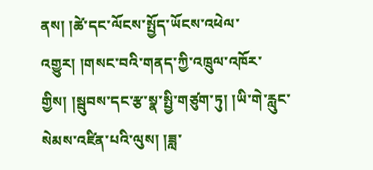ནས། །ཚེ་དང་ལོངས་སྤྱོད་ཡོངས་འཕེལ་འགྱུར། །གསང་བའི་གནད་ཀྱི་འཁྲུལ་འཁོར་གྱིས། །སྦུབས་དང་རྩ་སྣ་སྤྱི་གཙུག་ཏུ། །ཡི་གེ་རླུང་སེམས་འཛིན་པའི་ལུས། །ཟླ་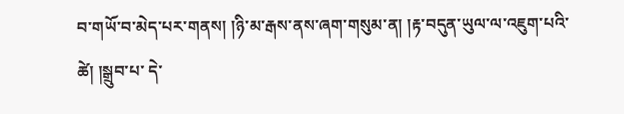བ་གཡོ་བ་མེད་པར་གནས། །ཉི་མ་རྒས་ནས་ཞག་གསུམ་ན། །རྟ་བདུན་ཡུལ་ལ་འཇུག་པའི་ཚེ། །སྒྲུབ་པ་ དེ་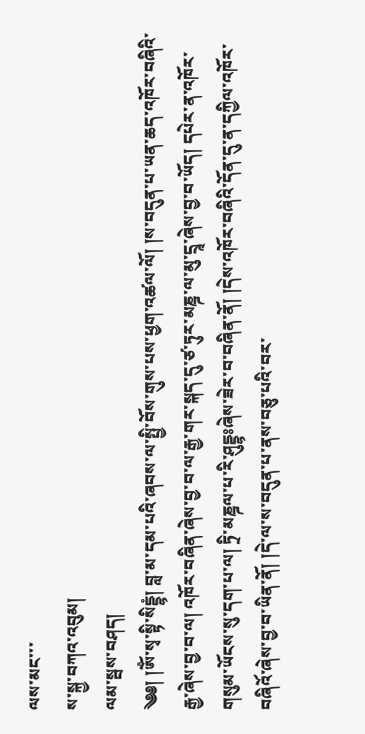ལས་མང་་་
ས་སྐྱ་བཀའ་འབུམ།
ལམ་སྦས་བཤད།
༄༅། །ཨོཾ་སྭ་སྟི་སིདྡྷཾ། བླ་མ་དམ་པའི་ཞབས་ལ་སྤྱི་བོས་གུས་པས་ཕྱག་འཚལ་ལོ། །ས་བདུན་པ་ཡན་ཆད་འཁོར་བཞིའི་རྒྱ་ཞེས་བྱ་བ་ལ། འཁོར་བཞིན་ཞེས་བྱ་བ་ལ་རྒྱ་གར་སྐད་དུ་ཙ་ཏུར་མཎྜ་ལ་མུ་དྲཱ་ཞེས་བྱ་བ་ཡོད། དཔེར་ན་འཁོར་གསུམ་ཡོངས་སུ་དག་པ་ལ། ཏྲི་མཎྜལ་པ་རི་ཤུདྡྷཿཞེས་ཟེར་བ་བཞིན་ནོ། །དེས་འཁོར་བཞིའི་དོན་དུ་ན་དཀྱིལ་འཁོར་བཞིའོ་ཞེས་བྱ་བ་ཡིན་ནོ། །དེ་ལ་ས་བདུན་པ་ནས་བཅུ་པའི་བར་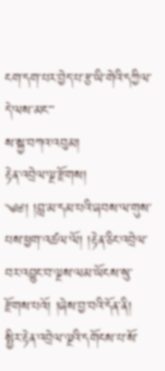ངག་དག་པར་བྱེད་པ་རྩ་ཡི་གེའི་དཀྱིལ་ དེ་ལས་མང་་་
ས་སྐྱ་བཀའ་འབུམ།
རྟེན་འབྲེལ་ལྔ་རྫོགས།
༄༅། །བླ་མ་དམ་པའི་ཞབས་ལ་གུས་པས་ཕྱག་འཚལ་ལོ། །རྟེན་ཅིང་འབྲེལ་བར་འབྱུང་བ་ལྔས་ལམ་ཡོངས་སུ་རྫོགས་པའོ། །ཞེས་བྱ་བའི་དོན་ནི། སྤྱིར་རྟེན་འབྲེལ་ལྔའི་དགོངས་པ་སོ་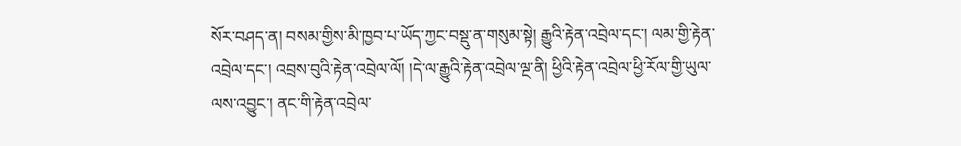སོར་བཤད་ན། བསམ་གྱིས་མི་ཁྱབ་པ་ཡོད་ཀྱང་བསྡུ་ན་གསུམ་སྟེ། རྒྱུའི་རྟེན་འབྲེལ་དང་། ལམ་གྱི་རྟེན་འབྲེལ་དང་། འབྲས་བུའི་རྟེན་འབྲེལ་ལོ། །དེ་ལ་རྒྱུའི་རྟེན་འབྲེལ་ལྔ་ནི། ཕྱིའི་རྟེན་འབྲེལ་ཕྱི་རོལ་གྱི་ཡུལ་ལས་འབྱུང་། ནང་གི་རྟེན་འབྲེལ་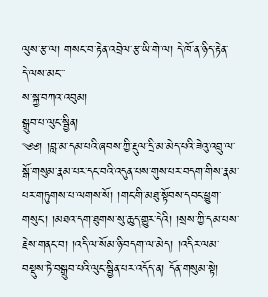ལུས་རྩ་ལ། གསང་བ་རྟེན་འབྲེལ་རྩ་ཡི་གེ་ལ། དེ་ཁོ་ན་ཉིད་རྟེན་ དེ་ལས་མང་་་
ས་སྐྱ་བཀའ་འབུམ།
སྒྲུབ་པ་ལུང་སྦྱིན།
༄༅། །བླ་མ་དམ་པའི་ཞབས་ཀྱི་རྡུལ་དྲི་མ་མེད་པའི་ཟེའུ་འབྲུ་ལ་སྒོ་གསུམ་རྣམ་པར་དང་བའི་འདུན་པས་གུས་པར་བདག་གིས་རྣམ་པར་གཏུགས་པ་ལགས་སོ། །གང་གི་མཐུ་སྟོབས་དབང་ཕྱུག་གསུང་། །མཐའ་དག་ཐུགས་སུ་ཆུད་གྱུར་དེའི། །སྲས་ཀྱི་དམ་པས་རྗེས་གནང་བ། །འདི་ལ་སོམ་ཉི་བདག་ལ་མེད། །འདིར་ལམ་བསྡུས་ཏེ་བསྒྲུབ་པའི་ལུང་སྦྱིན་པར་འདོད་ན། དོན་གསུམ་སྟེ།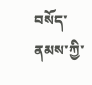བསོད་ནམས་ཀྱི་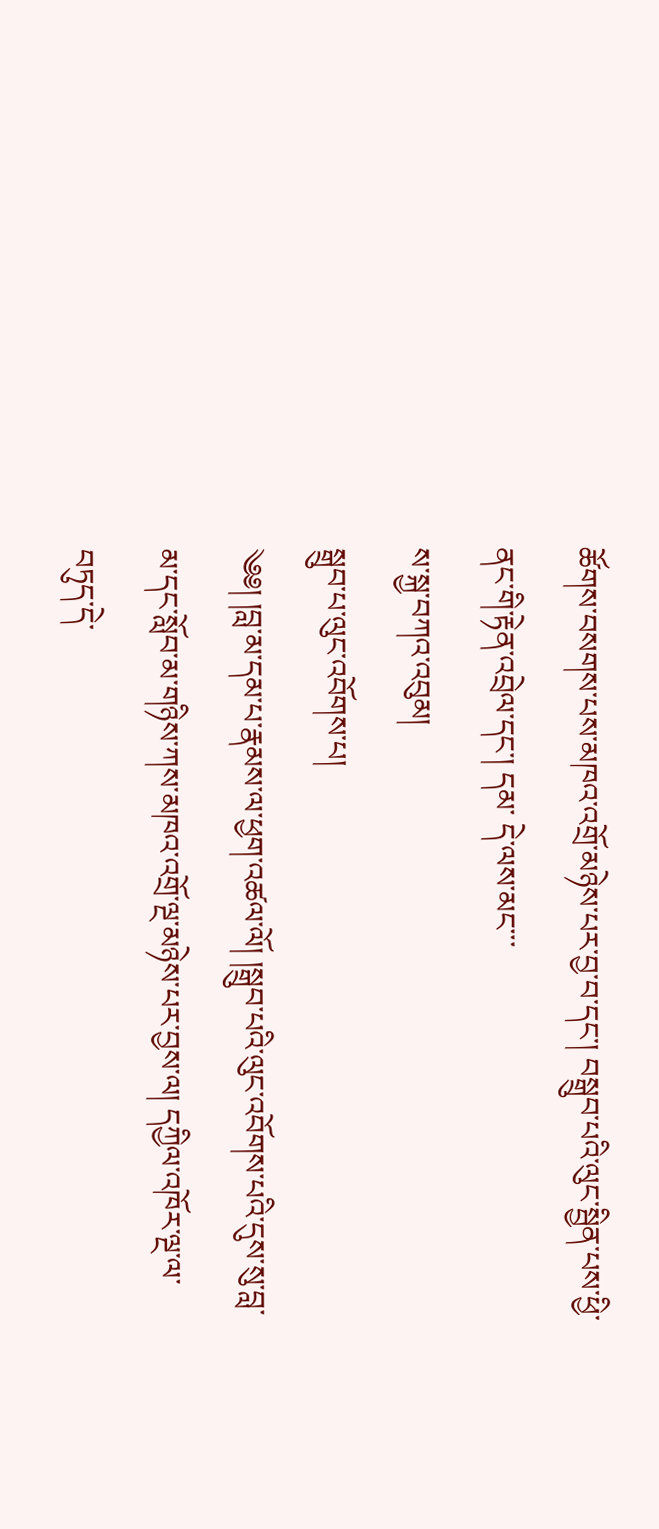ཚོགས་བསགས་པས་མཁའ་འགྲོ་མཉེས་པར་བྱ་བ་དང་། བསྒྲུབ་པའི་ལུང་སྦྱིན་པས་ཕྱི་ནང་གི་རྟེན་འབྲེལ་དང་། དམ་ དེ་ལས་མང་་་
ས་སྐྱ་བཀའ་འབུམ།
སྒྲུབ་པ་ལུང་འབོགས་པ།
༄༅། །བླ་མ་དམ་པ་རྣམས་ལ་ཕྱག་འཚལ་ལོ། །སྒྲུབ་པའི་ལུང་འབོགས་པའི་དུས་སུ་བླ་མ་དང་སློབ་མ་གཉིས་ཀས་མཁའ་འགྲོ་ལྔ་མཉེས་པར་བྱས་ལ། དཀྱིལ་འཁོར་ལྔ་ལ་བཏུད་དེ་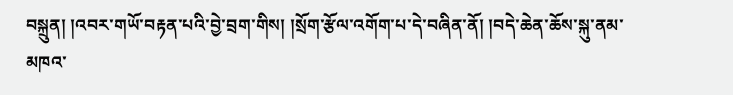བསྐྲུན། །འབར་གཡོ་བརྟན་པའི་བྱེ་བྲག་གིས། །སྲོག་རྩོལ་འགོག་པ་དེ་བཞིན་ནོ། །བདེ་ཆེན་ཆོས་སྐུ་ནམ་མཁའ་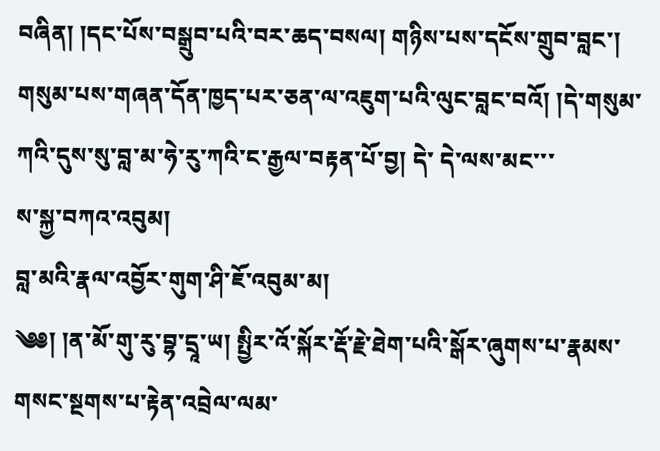བཞིན། །དང་པོས་བསྒྲུབ་པའི་བར་ཆད་བསལ། གཉིས་པས་དངོས་གྲུབ་བླང་། གསུམ་པས་གཞན་དོན་ཁྱད་པར་ཅན་ལ་འཇུག་པའི་ལུང་བླང་བའོ། །དེ་གསུམ་ཀའི་དུས་སུ་བླ་མ་ཧེ་རུ་ཀའི་ང་རྒྱལ་བརྟན་པོ་བྱ། དེ་ དེ་ལས་མང་་་
ས་སྐྱ་བཀའ་འབུམ།
བླ་མའི་རྣལ་འབྱོར་གུག་ཤི་ཇོ་འབུམ་མ།
༄༅། །ན་མོ་གུ་རུ་བྷ་དྲཱ་ཡ། སྤྱིར་འོ་སྐོར་རྡོ་རྗེ་ཐེག་པའི་སྒོར་ཞུགས་པ་རྣམས་གསང་སྔགས་པ་རྟེན་འབྲེལ་ལམ་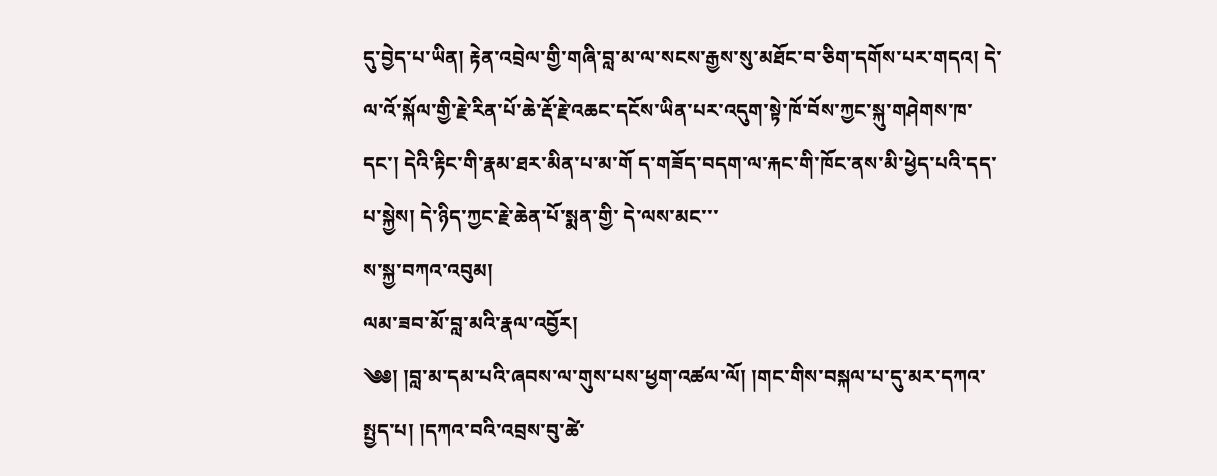དུ་བྱེད་པ་ཡིན། རྟེན་འབྲེལ་གྱི་གཞི་བླ་མ་ལ་སངས་རྒྱས་སུ་མཐོང་བ་ཅིག་དགོས་པར་གདའ། དེ་ལ་འོ་སྐོལ་གྱི་རྗེ་རིན་པོ་ཆེ་རྡོ་རྗེ་འཆང་དངོས་ཡིན་པར་འདུག་སྟེ་ཁོ་བོས་ཀྱང་སྐུ་གཤེགས་ཁ་དང་། དེའི་རྟིང་གི་རྣམ་ཐར་མིན་པ་མ་གོ ད་གཟོད་བདག་ལ་རྐང་གི་ཁོང་ནས་མི་ཕྱེད་པའི་དད་པ་སྐྱེས། དེ་ཉིད་ཀྱང་རྗེ་ཆེན་པོ་སྨན་གྱི་ དེ་ལས་མང་་་
ས་སྐྱ་བཀའ་འབུམ།
ལམ་ཟབ་མོ་བླ་མའི་རྣལ་འབྱོར།
༄༅། །བླ་མ་དམ་པའི་ཞབས་ལ་གུས་པས་ཕྱག་འཚལ་ལོ། །གང་གིས་བསྐལ་པ་དུ་མར་དཀའ་སྤྱད་པ། །དཀའ་བའི་འབྲས་བུ་ཚེ་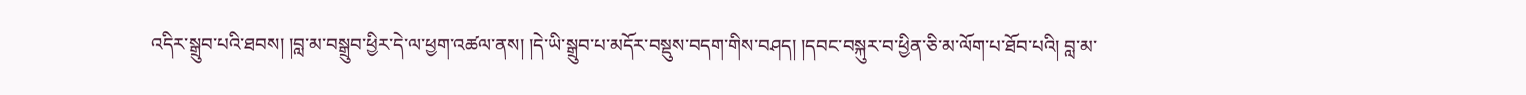འདིར་སྒྲུབ་པའི་ཐབས། །བླ་མ་བསྒྲུབ་ཕྱིར་དེ་ལ་ཕྱག་འཚལ་ནས། །དེ་ཡི་སྒྲུབ་པ་མདོར་བསྡུས་བདག་གིས་བཤད། །དབང་བསྐུར་བ་ཕྱིན་ཅི་མ་ལོག་པ་ཐོབ་པའི། བླ་མ་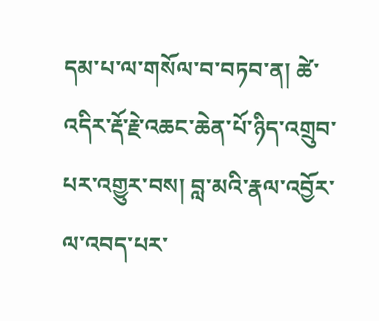དམ་པ་ལ་གསོལ་བ་བཏབ་ན། ཚེ་འདིར་རྡོ་རྗེ་འཆང་ཆེན་པོ་ཉིད་འགྲུབ་པར་འགྱུར་བས། བླ་མའི་རྣལ་འབྱོར་ལ་འབད་པར་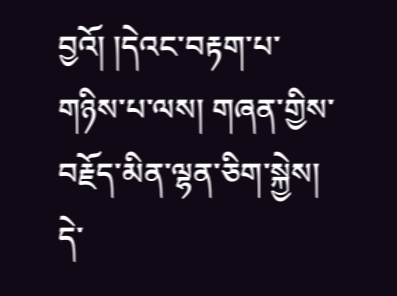བྱའོ། །དེའང་བརྟག་པ་གཉིས་པ་ལས། གཞན་གྱིས་བརྗོད་མིན་ལྷན་ཅིག་སྐྱེས། དེ་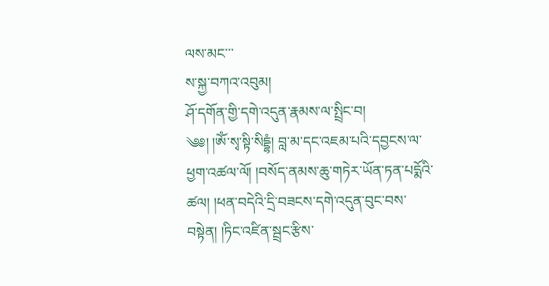ལས་མང་་་
ས་སྐྱ་བཀའ་འབུམ།
ཤོ་དགོན་གྱི་དགེ་འདུན་རྣམས་ལ་སྤྲིང་བ།
༄༅། །ཨོཾ་སྭ་སྟི་སིདྡྷཾ། བླ་མ་དང་འཇམ་པའི་དབྱངས་ལ་ཕྱག་འཚལ་ལོ། །བསོད་ནམས་ཆུ་གཏེར་ཡོན་ཏན་པདྨོའི་ཚལ། །ཕན་བདེའི་དྲི་བཟངས་དགེ་འདུན་བུང་བས་བསྟེན། །ཏིང་འཛིན་སྦྲང་རྩིས་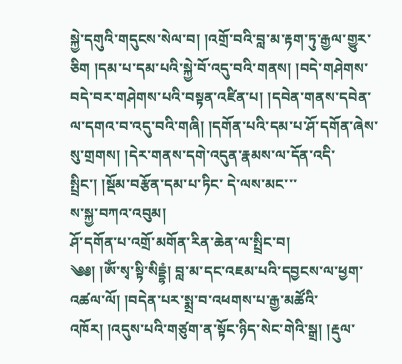སྐྱེ་དགུའི་གདུངས་སེལ་བ། །འགྲོ་བའི་བླ་མ་རྟག་ཏུ་རྒྱལ་གྱུར་ཅིག །དམ་པ་དམ་པའི་སྐྱེ་བོ་འདུ་བའི་གནས། །བདེ་གཤེགས་བདེ་བར་གཤེགས་པའི་བསྟན་འཛིན་པ། །དབེན་གནས་དབེན་ལ་དགའ་བ་འདུ་བའི་གཞི། །དགོན་པའི་དམ་པ་ཤོ་དགོན་ཞེས་སུ་གྲགས། །དེར་གནས་དགེ་འདུན་རྣམས་ལ་དོན་འདི་སྤྲིང་། །སྡོམ་བརྩོན་དམ་པ་ཏིང་ དེ་ལས་མང་་་
ས་སྐྱ་བཀའ་འབུམ།
ཤོ་དགོན་པ་འགྲོ་མགོན་རིན་ཆེན་ལ་སྤྲིང་བ།
༄༅། །ཨོཾ་སྭ་སྟི་སིདྡྷཾ། བླ་མ་དང་འཇམ་པའི་དབྱངས་ལ་ཕྱག་འཚལ་ལོ། །བདེན་པར་སྨྲ་བ་འཕགས་པ་རྒྱ་མཚོའི་འཁོར། །འདུས་པའི་གཙུག་ན་སྟོང་ཉིད་སེང་གེའི་སྒྲ། །རྡུལ་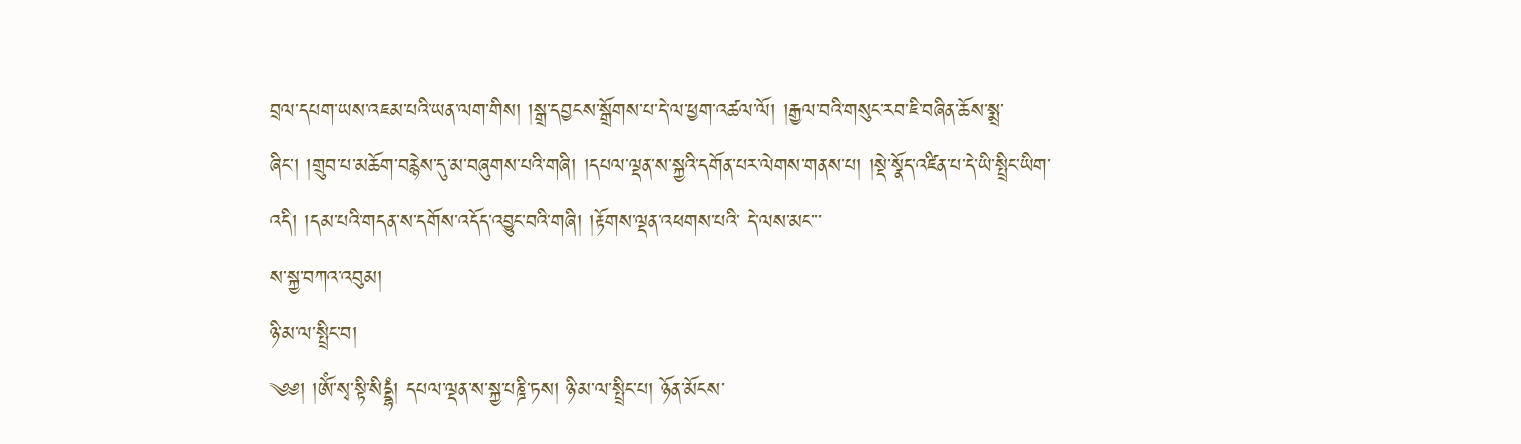བྲལ་དཔག་ཡས་འཇམ་པའི་ཡན་ལག་གིས། །སྒྲ་དབྱངས་སྒྲོགས་པ་དེ་ལ་ཕྱག་འཚལ་ལོ། །རྒྱལ་བའི་གསུང་རབ་ཇི་བཞིན་ཆོས་སྨྲ་ཞིང་། །གྲུབ་པ་མཆོག་བརྙེས་དུ་མ་བཞུགས་པའི་གཞི། །དཔལ་ལྡན་ས་སྐྱའི་དགོན་པར་ལེགས་གནས་པ། །སྡེ་སྣོད་འཛིན་པ་དེ་ཡི་སྤྲིང་ཡིག་འདི། །དམ་པའི་གདན་ས་དགོས་འདོད་འབྱུང་བའི་གཞི། །རྟོགས་ལྡན་འཕགས་པའི་ དེ་ལས་མང་་་
ས་སྐྱ་བཀའ་འབུམ།
ཉི་མ་ལ་སྤྲིང་བ།
༄༅། །ཨོཾ་སྭ་སྟི་སིདྡྷཾ། དཔལ་ལྡན་ས་སྐྱ་པཎྜི་ཏས། ཉི་མ་ལ་སྤྲིང་པ། ཉོན་མོངས་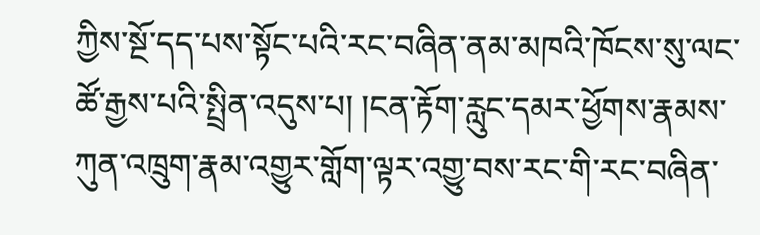ཀྱིས་སྔོ་དད་པས་སྟོང་པའི་རང་བཞིན་ནམ་མཁའི་ཁོངས་སུ་ལང་ཚོ་རྒྱས་པའི་སྤྲིན་འདུས་པ། །ངན་རྟོག་རླུང་དམར་ཕྱོགས་རྣམས་ཀུན་འཁྲུག་རྣམ་འགྱུར་གློག་ལྟར་འགྱུ་བས་རང་གི་རང་བཞིན་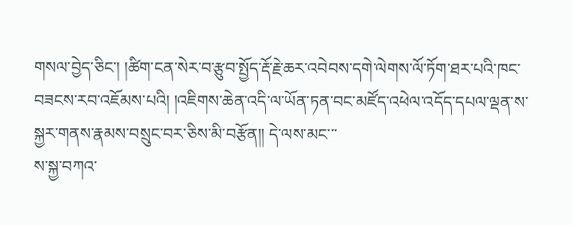གསལ་བྱེད་ཅིང་། །ཚིག་ངན་སེར་བ་རྩུབ་སྤྱོད་རྡོ་རྗེ་ཆར་འབེབས་དགེ་ལེགས་ལོ་ཏོག་ཐར་པའི་ཁང་བཟངས་རབ་འཇོམས་པའི། །འཇིགས་ཆེན་འདི་ལ་ཡོན་ཏན་བང་མཛོད་འཕེལ་འདོད་དཔལ་ལྡན་ས་སྐྱར་གནས་རྣམས་བསྲུང་བར་ཅིས་མི་བརྩོན།། དེ་ལས་མང་་་
ས་སྐྱ་བཀའ་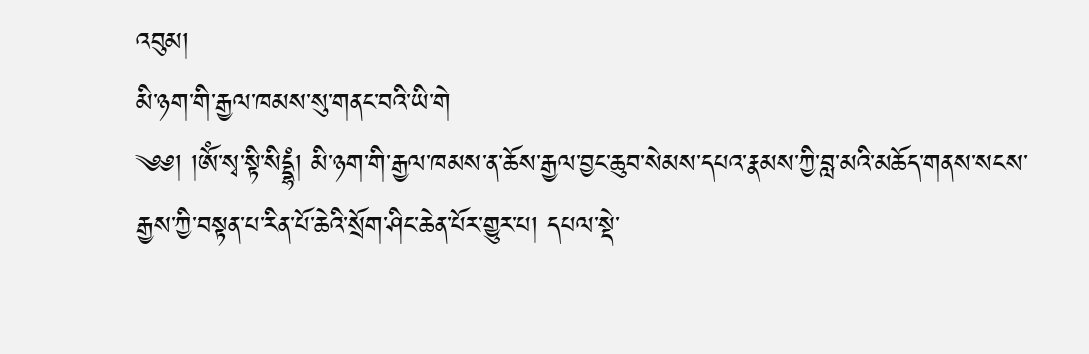འབུམ།
མི་ཉག་གི་རྒྱལ་ཁམས་སུ་གནང་བའི་ཡི་གེ
༄༅། །ཨོཾ་སྭ་སྟི་སིདྡྷཾ། མི་ཉག་གི་རྒྱལ་ཁམས་ན་ཆོས་རྒྱལ་བྱང་ཆུབ་སེམས་དཔའ་རྣམས་ཀྱི་བླ་མའི་མཆོད་གནས་སངས་རྒྱས་ཀྱི་བསྟན་པ་རིན་པོ་ཆེའི་སྲོག་ཤིང་ཆེན་པོར་གྱུར་པ། དཔལ་སྡེ་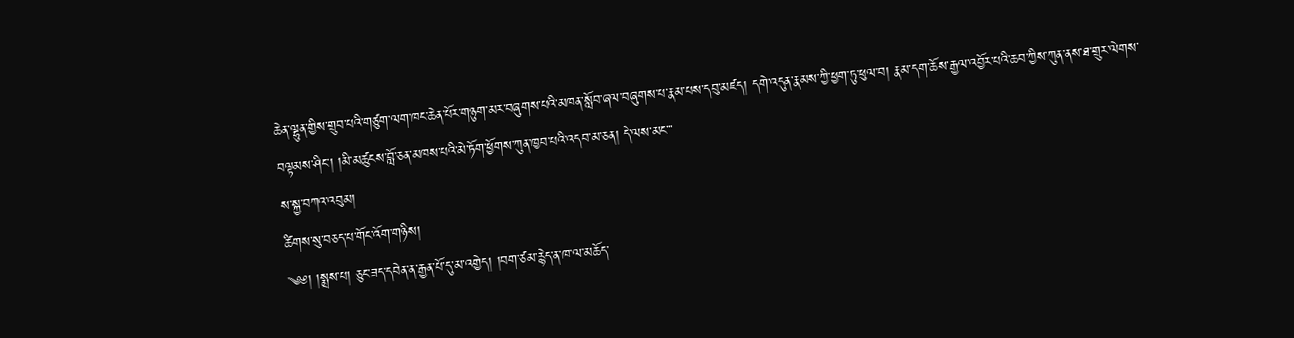ཆེན་ལྷུན་གྱིས་གྲུབ་པའི་གཙུག་ལག་ཁང་ཆེན་པོར་གཉུག་མར་བཞུགས་པའི་མཁན་སློབ་ཞལ་བཞུགས་པ་རྣམ་པས་དབུ་མཛད། དགེ་འདུན་རྣམས་ཀྱི་ཕྱག་ཏུ་ཕུལ་བ། རྣམ་དག་ཆོས་རྒྱལ་འབྱོར་པའི་ཆབ་ཀྱིས་ཀུན་ནས་ཐ་གྲུར་ལེགས་བལྟམས་ཤིང་། །མི་མཚུངས་བློ་ཅན་མཁས་པའི་མེ་ཏོག་ཕྱོགས་ཀུན་ཁྱབ་པའི་འདབ་མ་ཅན། དེ་ལས་མང་་་
ས་སྐྱ་བཀའ་འབུམ།
ཚིགས་སུ་བཅད་པ་གོང་འོག་གཉིས།
༄༅། །སྨྲས་པ། ཅུང་ཟད་དབེན་ན་རྒྱན་པོ་དུ་མ་འགྱེད། །བག་ཙམ་རྙེད་ན་ཁ་ལ་མཆོད་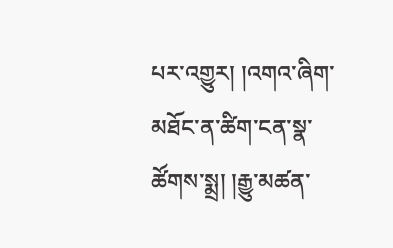པར་འགྱུར། །འགའ་ཞིག་མཐོང་ན་ཚིག་ངན་སྣ་ཚོགས་སྨྲ། །རྒྱུ་མཚན་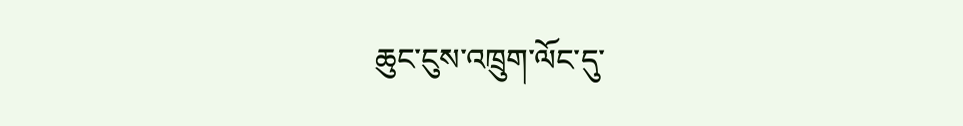ཆུང་ངུས་འཁྲུག་ལོང་དུ་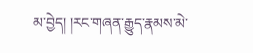མ་བྱེད། །རང་གཞན་རྒྱུད་རྣམས་མེ་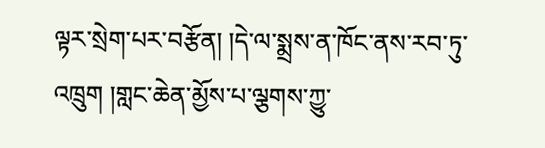ལྟར་སྲེག་པར་བརྩོན། །དེ་ལ་སྨྲས་ན་ཁོང་ནས་རབ་ཏུ་འཁྲུག །གླང་ཆེན་མྱོས་པ་ལྕགས་ཀྱུ་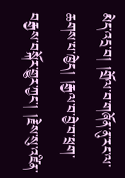མེད་འདྲ་བ། །གྲོལ་བ་གཞོན་ནུ་རང་ལ་ཆགས་པ་ཁྱེད། །རྒྱལ་བ་བྱེ་བ་ཕྲག་བརྒྱས་བསྐོར་གྱུར་ཀྱང་། །རྗེས་སུ་འཛིན་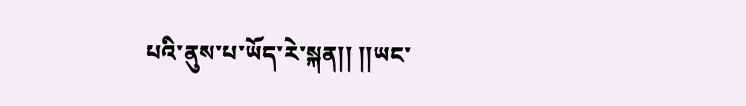པའི་ནུས་པ་ཡོད་རེ་སྐན།། །།ཡང་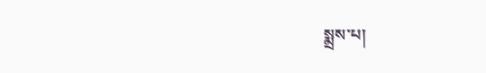སྨྲས་པ།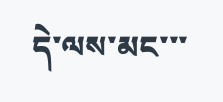དེ་ལས་མང་་་